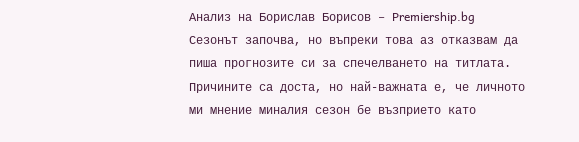Анализ на Борислав Борисов – Premiership.bg
Сезонът започва, но въпреки това аз отказвам да пиша прогнозите си за спечелването на титлата. Причините са доста, но най-важната е, че личното ми мнение миналия сезон бе възприето като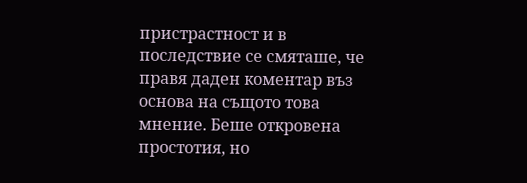пристрастност и в последствие се смяташе, че правя даден коментар въз основа на същото това мнение. Беше откровена простотия, но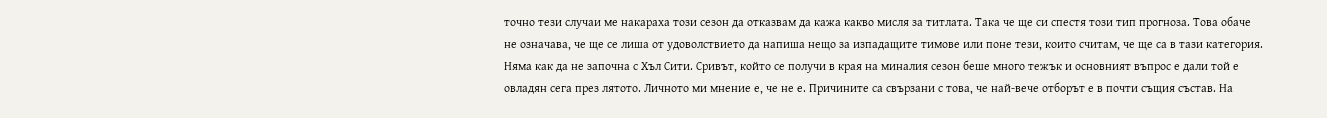точно тези случаи ме накараха този сезон да отказвам да кажа какво мисля за титлата. Така че ще си спестя този тип прогноза. Това обаче не означава, че ще се лиша от удоволствието да напиша нещо за изпадащите тимове или поне тези, които считам, че ще са в тази категория.
Няма как да не започна с Хъл Сити. Сривът, който се получи в края на миналия сезон беше много тежък и основният въпрос е дали той е овладян сега през лятото. Личното ми мнение е, че не е. Причините са свързани с това, че най-вече отборът е в почти същия състав. На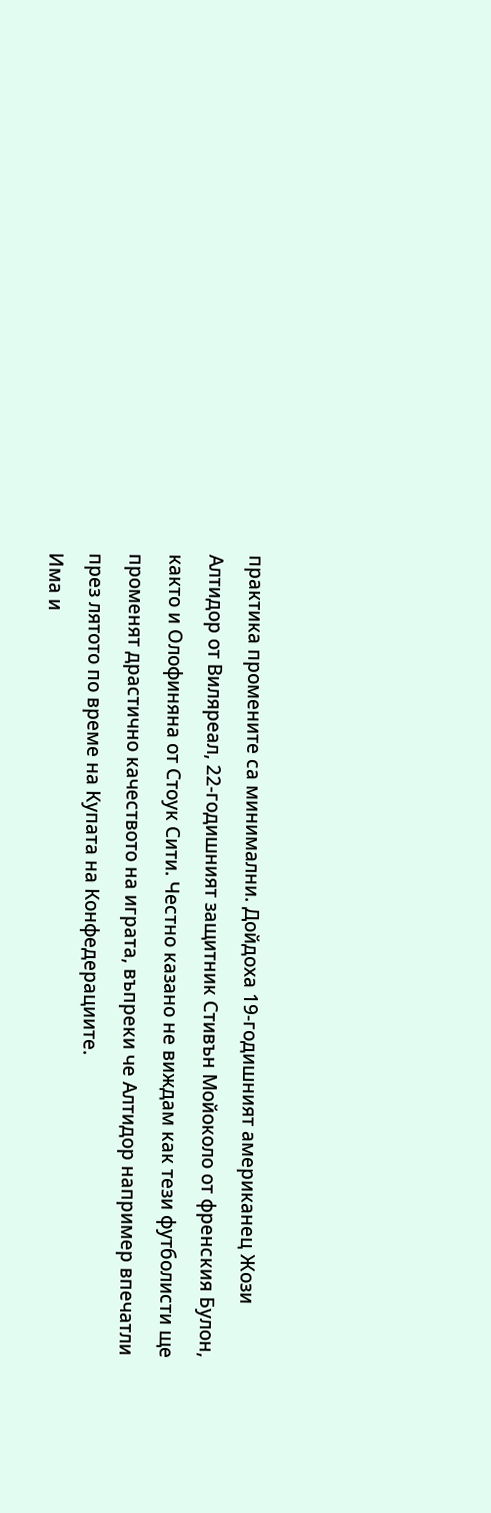практика промените са минимални. Дойдоха 19-годишният американец Жози Алтидор от Виляреал, 22-годишният защитник Стивън Мойоколо от френския Булон, както и Олофиняна от Стоук Сити. Честно казано не виждам как тези футболисти ще променят драстично качеството на играта, въпреки че Алтидор например впечатли през лятото по време на Купата на Конфедерациите.
Има и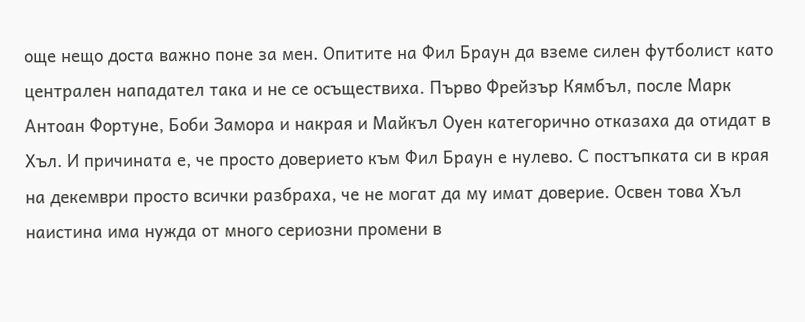още нещо доста важно поне за мен. Опитите на Фил Браун да вземе силен футболист като централен нападател така и не се осъществиха. Първо Фрейзър Кямбъл, после Марк Антоан Фортуне, Боби Замора и накрая и Майкъл Оуен категорично отказаха да отидат в Хъл. И причината е, че просто доверието към Фил Браун е нулево. С постъпката си в края на декември просто всички разбраха, че не могат да му имат доверие. Освен това Хъл наистина има нужда от много сериозни промени в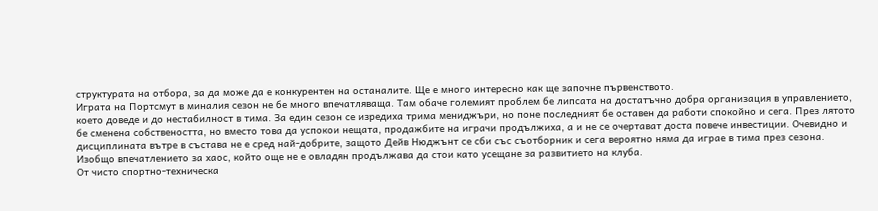структурата на отбора, за да може да е конкурентен на останалите. Ще е много интересно как ще започне първенството.
Играта на Портсмут в миналия сезон не бе много впечатляваща. Там обаче големият проблем бе липсата на достатъчно добра организация в управлението, което доведе и до нестабилност в тима. За един сезон се изредиха трима мениджъри, но поне последният бе оставен да работи спокойно и сега. През лятото бе сменена собствеността, но вместо това да успокои нещата, продажбите на играчи продължиха, а и не се очертават доста повече инвестиции. Очевидно и дисциплината вътре в състава не е сред най-добрите, защото Дейв Нюджънт се сби със съотборник и сега вероятно няма да играе в тима през сезона. Изобщо впечатлението за хаос, който още не е овладян продължава да стои като усещане за развитието на клуба.
От чисто спортно-техническа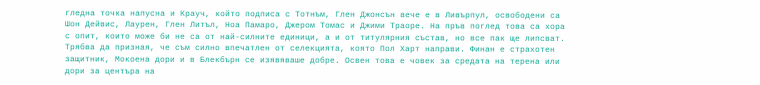гледна точка напусна и Крауч, който подписа с Тотнъм, Глен Джонсън вече е в Ливърпул, освободени са Шон Дейвис, Лаурен, Глен Литъл, Ноа Памаро, Джером Томас и Джими Траоре. На пръв поглед това са хора с опит, които може би не са от най-силните единици, а и от титулярния състав, но все пак ще липсват. Трябва да призная, че съм силно впечатлен от селекцията, която Пол Харт направи. Финан е страхотен защитник, Мокоена дори и в Блекбърн се изявяваше добре. Освен това е човек за средата на терена или дори за центъра на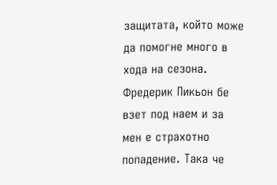защитата, който може да помогне много в хода на сезона. Фредерик Пикьон бе взет под наем и за мен е страхотно попадение. Така че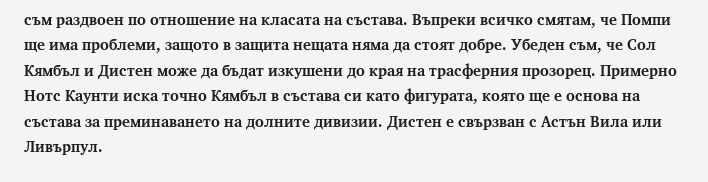съм раздвоен по отношение на класата на състава. Въпреки всичко смятам, че Помпи ще има проблеми, защото в защита нещата няма да стоят добре. Убеден съм, че Сол Кямбъл и Дистен може да бъдат изкушени до края на трасферния прозорец. Примерно Нотс Каунти иска точно Кямбъл в състава си като фигурата, която ще е основа на състава за преминаването на долните дивизии. Дистен е свързван с Астън Вила или Ливърпул.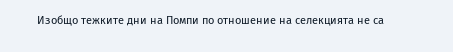Изобщо тежките дни на Помпи по отношение на селекцията не са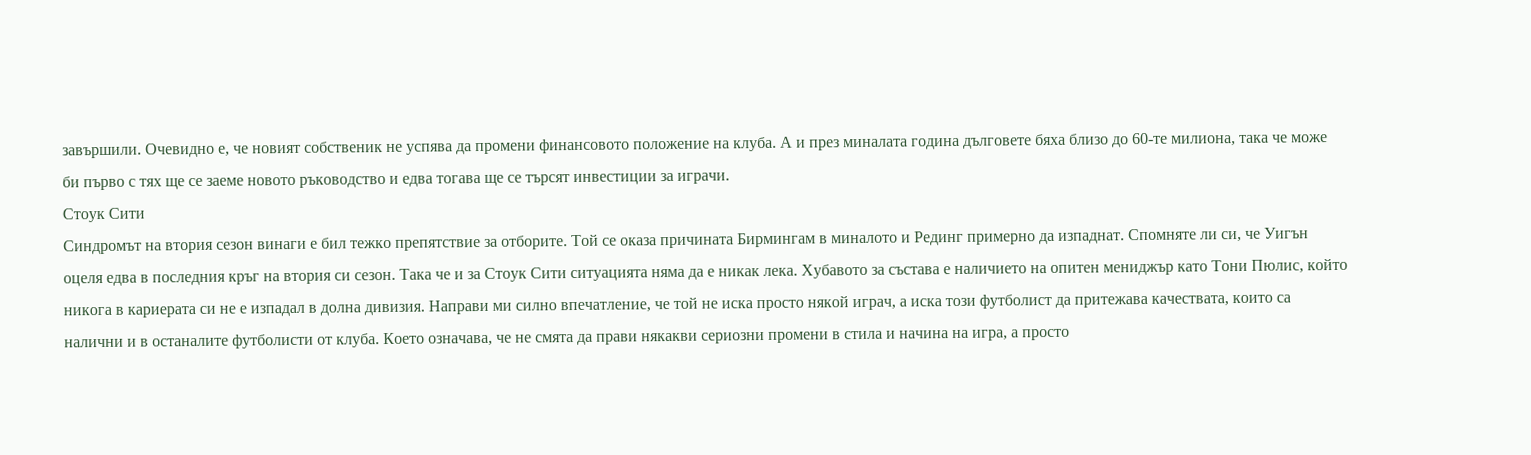завършили. Очевидно е, че новият собственик не успява да промени финансовото положение на клуба. А и през миналата година дълговете бяха близо до 60-те милиона, така че може би първо с тях ще се заеме новото ръководство и едва тогава ще се търсят инвестиции за играчи.
Стоук Сити
Синдромът на втория сезон винаги е бил тежко препятствие за отборите. Той се оказа причината Бирмингам в миналото и Рединг примерно да изпаднат. Спомняте ли си, че Уигън оцеля едва в последния кръг на втория си сезон. Така че и за Стоук Сити ситуацията няма да е никак лека. Хубавото за състава е наличието на опитен мениджър като Тони Пюлис, който никога в кариерата си не е изпадал в долна дивизия. Направи ми силно впечатление, че той не иска просто някой играч, а иска този футболист да притежава качествата, които са налични и в останалите футболисти от клуба. Което означава, че не смята да прави някакви сериозни промени в стила и начина на игра, а просто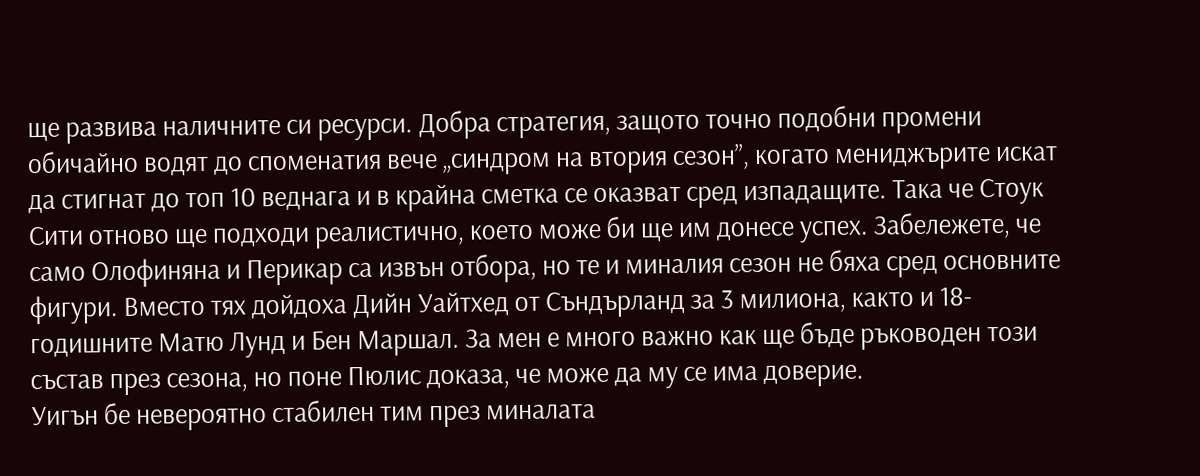ще развива наличните си ресурси. Добра стратегия, защото точно подобни промени обичайно водят до споменатия вече „синдром на втория сезон”, когато мениджърите искат да стигнат до топ 10 веднага и в крайна сметка се оказват сред изпадащите. Така че Стоук Сити отново ще подходи реалистично, което може би ще им донесе успех. Забележете, че само Олофиняна и Перикар са извън отбора, но те и миналия сезон не бяха сред основните фигури. Вместо тях дойдоха Дийн Уайтхед от Съндърланд за 3 милиона, както и 18-годишните Матю Лунд и Бен Маршал. За мен е много важно как ще бъде ръководен този състав през сезона, но поне Пюлис доказа, че може да му се има доверие.
Уигън бе невероятно стабилен тим през миналата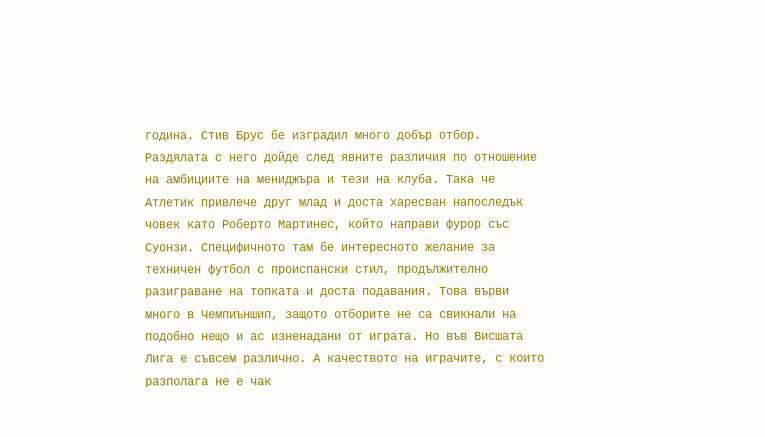година. Стив Брус бе изградил много добър отбор. Раздялата с него дойде след явните различия по отношение на амбициите на мениджъра и тези на клуба. Така че Атлетик привлече друг млад и доста харесван напоследък човек като Роберто Мартинес, който направи фурор със Суонзи. Специфичното там бе интересното желание за техничен футбол с происпански стил, продължително разиграване на топката и доста подавания. Това върви много в Чемпиъншип, защото отборите не са свикнали на подобно нещо и ас изненадани от играта. Но във Висшата Лига е съвсем различно. А качеството на играчите, с които разполага не е чак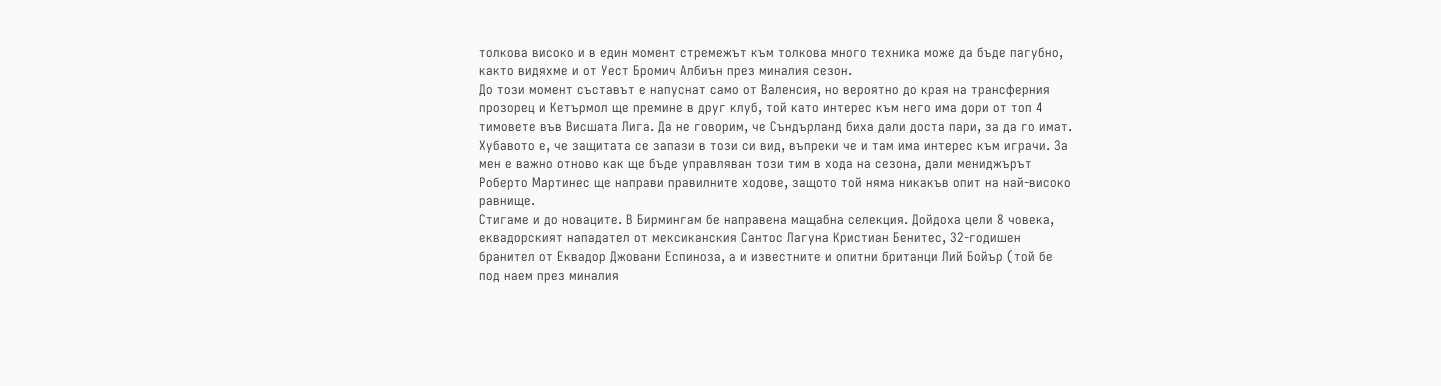толкова високо и в един момент стремежът към толкова много техника може да бъде пагубно, както видяхме и от Уест Бромич Албиън през миналия сезон.
До този момент съставът е напуснат само от Валенсия, но вероятно до края на трансферния прозорец и Кетърмол ще премине в друг клуб, той като интерес към него има дори от топ 4 тимовете във Висшата Лига. Да не говорим, че Съндърланд биха дали доста пари, за да го имат. Хубавото е, че защитата се запази в този си вид, въпреки че и там има интерес към играчи. За мен е важно отново как ще бъде управляван този тим в хода на сезона, дали мениджърът Роберто Мартинес ще направи правилните ходове, защото той няма никакъв опит на най-високо равнище.
Стигаме и до новаците. В Бирмингам бе направена мащабна селекция. Дойдоха цели 8 човека, еквадорският нападател от мексиканския Сантос Лагуна Кристиан Бенитес, 32-годишен бранител от Еквадор Джовани Еспиноза, а и известните и опитни британци Лий Бойър (той бе под наем през миналия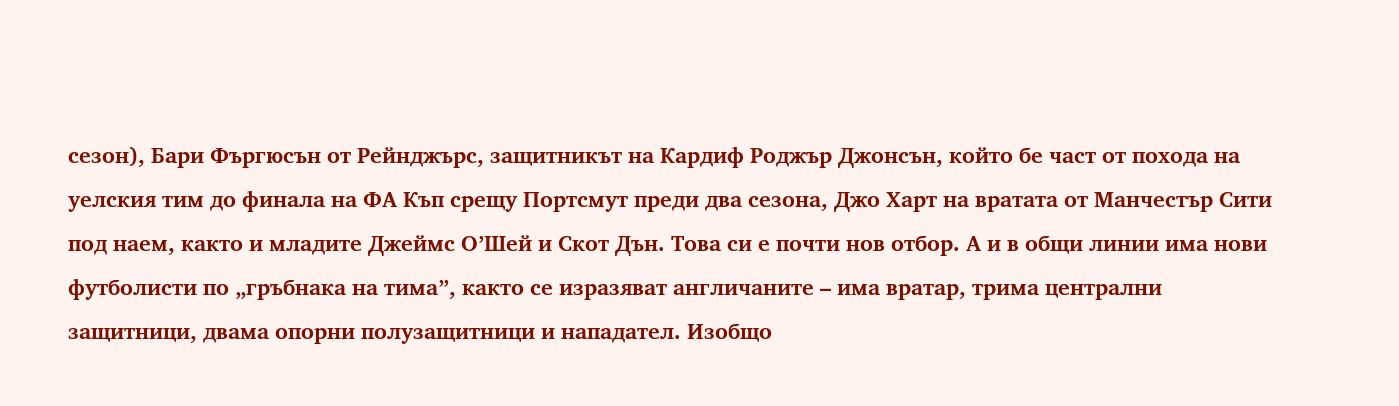сезон), Бари Фъргюсън от Рейнджърс, защитникът на Кардиф Роджър Джонсън, който бе част от похода на уелския тим до финала на ФА Къп срещу Портсмут преди два сезона, Джо Харт на вратата от Манчестър Сити под наем, както и младите Джеймс О’Шей и Скот Дън. Това си е почти нов отбор. А и в общи линии има нови футболисти по „гръбнака на тима”, както се изразяват англичаните – има вратар, трима централни защитници, двама опорни полузащитници и нападател. Изобщо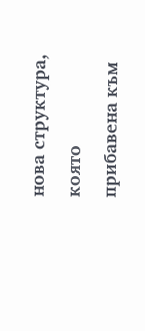нова структура, която прибавена към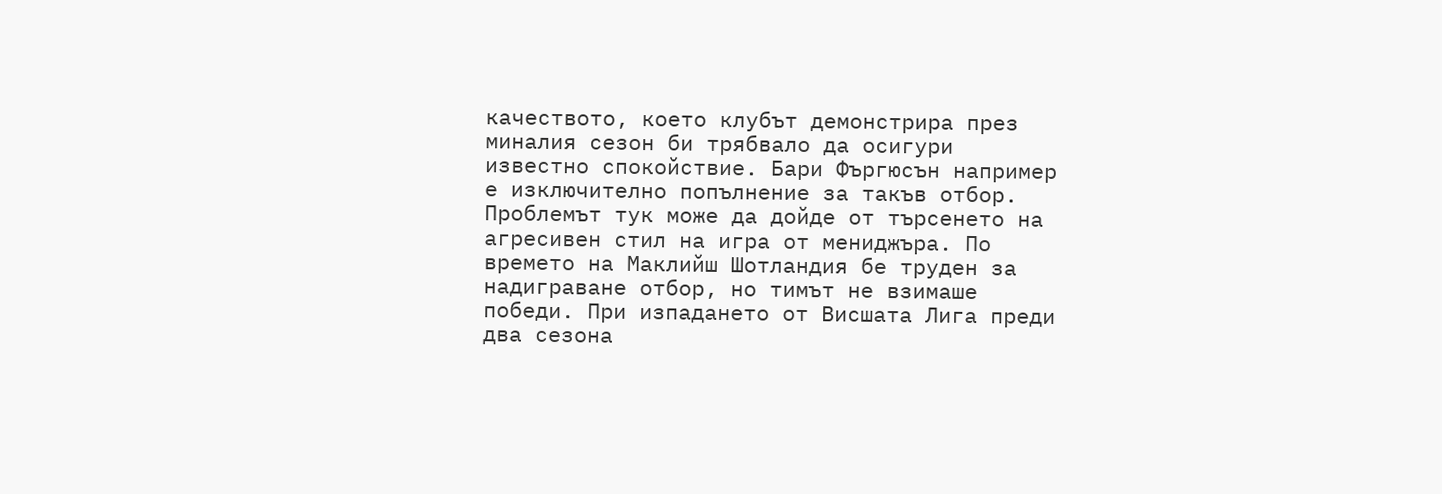качеството, което клубът демонстрира през миналия сезон би трябвало да осигури известно спокойствие. Бари Фъргюсън например е изключително попълнение за такъв отбор. Проблемът тук може да дойде от търсенето на агресивен стил на игра от мениджъра. По времето на Маклийш Шотландия бе труден за надиграване отбор, но тимът не взимаше победи. При изпадането от Висшата Лига преди два сезона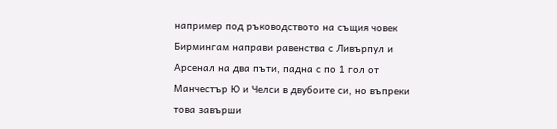например под ръководството на същия човек Бирмингам направи равенства с Ливърпул и Арсенал на два пъти, падна с по 1 гол от Манчестър Ю и Челси в двубоите си, но въпреки това завърши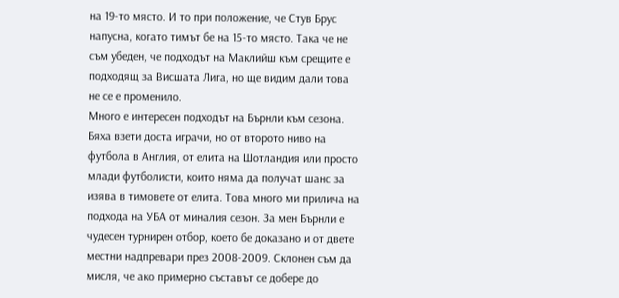на 19-то място. И то при положение, че Стув Брус напусна, когато тимът бе на 15-то място. Така че не съм убеден, че подходът на Маклийш към срещите е подходящ за Висшата Лига, но ще видим дали това не се е променило.
Много е интересен подходът на Бърнли към сезона. Бяха взети доста играчи, но от второто ниво на футбола в Англия, от елита на Шотландия или просто млади футболисти, които няма да получат шанс за изява в тимовете от елита. Това много ми прилича на подхода на УБА от миналия сезон. За мен Бърнли е чудесен турнирен отбор, което бе доказано и от двете местни надпревари през 2008-2009. Склонен съм да мисля, че ако примерно съставът се добере до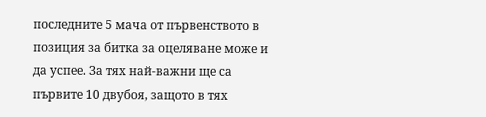последните 5 мача от първенството в позиция за битка за оцеляване може и да успее. За тях най-важни ще са първите 10 двубоя, защото в тях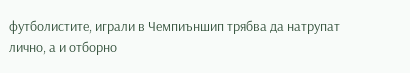футболистите, играли в Чемпиъншип трябва да натрупат лично, а и отборно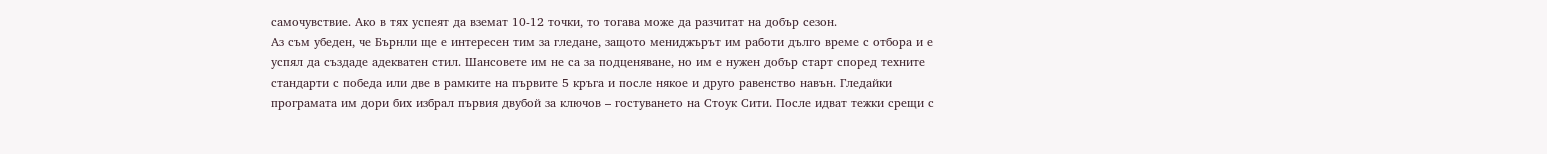самочувствие. Ако в тях успеят да вземат 10-12 точки, то тогава може да разчитат на добър сезон.
Аз съм убеден, че Бърнли ще е интересен тим за гледане, защото мениджърът им работи дълго време с отбора и е успял да създаде адекватен стил. Шансовете им не са за подценяване, но им е нужен добър старт според техните стандарти с победа или две в рамките на първите 5 кръга и после някое и друго равенство навън. Гледайки програмата им дори бих избрал първия двубой за ключов – гостуването на Стоук Сити. После идват тежки срещи с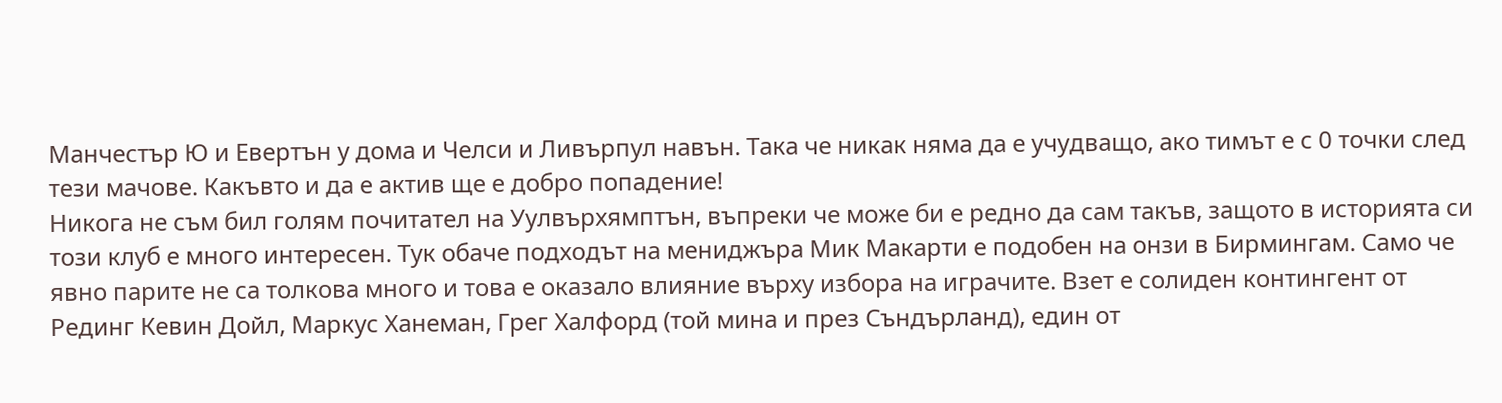Манчестър Ю и Евертън у дома и Челси и Ливърпул навън. Така че никак няма да е учудващо, ако тимът е с 0 точки след тези мачове. Какъвто и да е актив ще е добро попадение!
Никога не съм бил голям почитател на Уулвърхямптън, въпреки че може би е редно да сам такъв, защото в историята си този клуб е много интересен. Тук обаче подходът на мениджъра Мик Макарти е подобен на онзи в Бирмингам. Само че явно парите не са толкова много и това е оказало влияние върху избора на играчите. Взет е солиден контингент от Рединг Кевин Дойл, Маркус Ханеман, Грег Халфорд (той мина и през Съндърланд), един от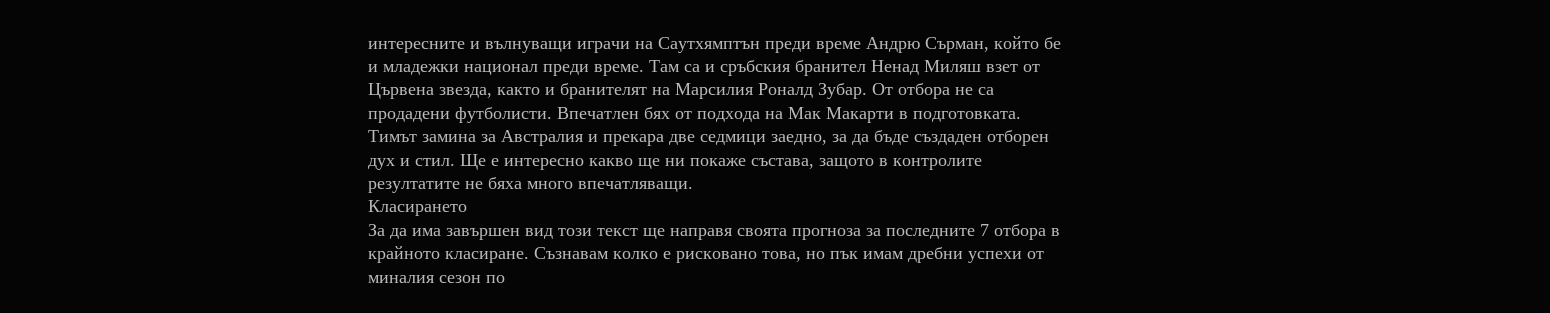интересните и вълнуващи играчи на Саутхямптън преди време Андрю Сърман, който бе и младежки национал преди време. Там са и сръбския бранител Ненад Миляш взет от Цървена звезда, както и бранителят на Марсилия Роналд Зубар. От отбора не са продадени футболисти. Впечатлен бях от подхода на Мак Макарти в подготовката. Тимът замина за Австралия и прекара две седмици заедно, за да бъде създаден отборен дух и стил. Ще е интересно какво ще ни покаже състава, защото в контролите резултатите не бяха много впечатляващи.
Класирането
За да има завършен вид този текст ще направя своята прогноза за последните 7 отбора в крайното класиране. Съзнавам колко е рисковано това, но пък имам дребни успехи от миналия сезон по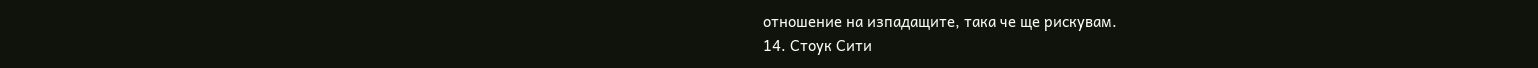отношение на изпадащите, така че ще рискувам.
14. Стоук Сити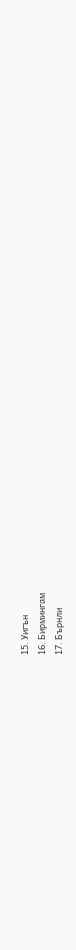15. Уигън
16. Бирмингам
17. Бърнли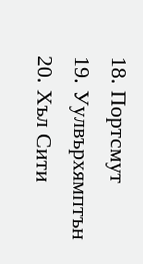18. Портсмут
19. Уулвърхямптън
20. Хъл Сити